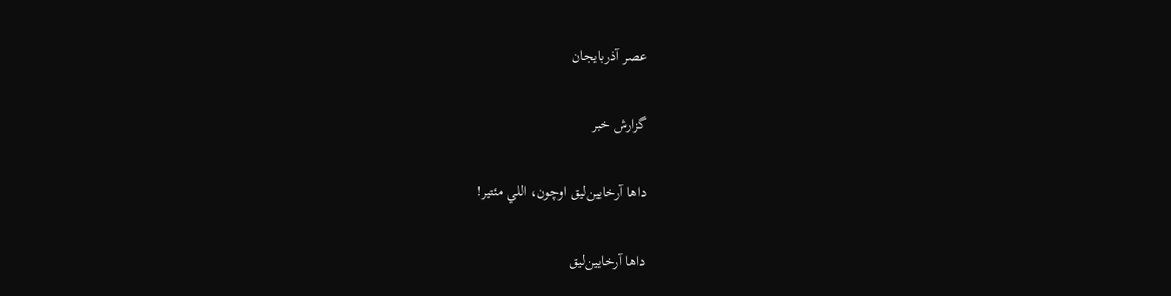عصر آذربایجان

گزارش خبر

داها آرخايين‌ليق اوچون، اللي مئتير!

داها آرخايين‌ليق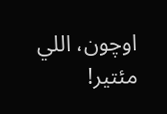اوچون، اللي مئتير!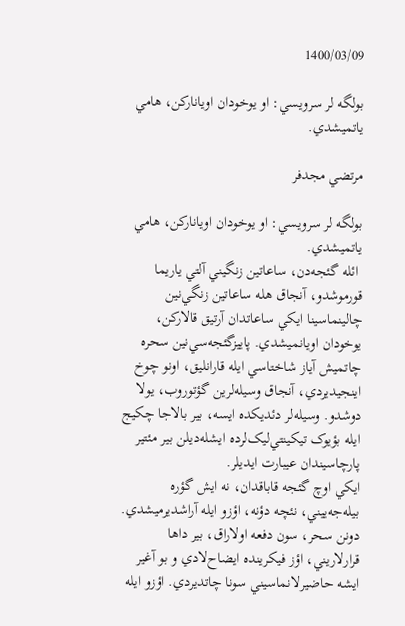1400/03/09

بولگه لر سرويسي: او يوخودان اويانارکن، هامي ياتميشدي.

مرتضي مجدفر

بولگه لر سرويسي: او يوخودان اويانارکن، هامي ياتميشدي.
 ائله گئجه‌دن، ساعاتين زنگيني آلتي ياريما قورموشدو، آنجاق هله ساعاتين زنگي‌نين چالينماسينا ايکي ساعاتدان آرتيق قالارکن، يوخودان اويانميشدي. پاييزگئجه‌سي‌نين سحره چاتميش آياز شاختاسي ايله قارانليق، اونو چوخ اينجيديردي، آنجاق وسيله‌لرين گؤتوروب، يولا دوشدو. وسيله‌لر دئديکده ايسه، بير بالاجا چکيج ايله بؤيوک تيکينتي‌ليک‌لرده ايشله‌ديلن بير مئتير پارچا‌سيندان عيبارت ايديلر.
ايکي‌ اوچ گئجه قاباقدان، نه ايش گؤره بيله‌جه‌ييني، نئچه دؤنه، اؤزو ايله آراشديرميشدي. دونن سحر، سون دفعه اولاراق، بير داها قرارلاريني، اؤز فيکرينده ايضاح‌لادي و بو آغير ايشه حاضيرلانماسيني سونا چاتديردي. اؤزو ايله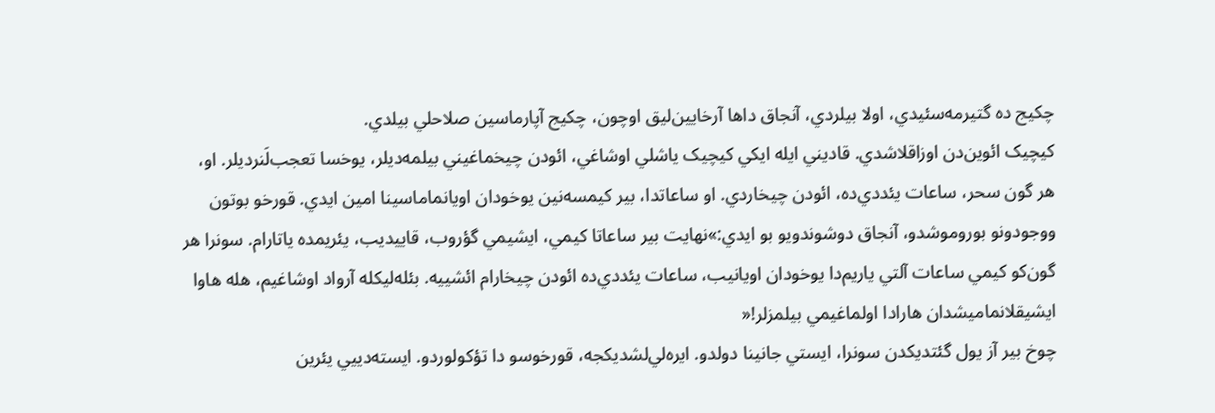چکيج ده گتيرمه‌سئيدي، اولا بيلردي، آنجاق داها آرخايين‌ليق اوچون، چکيج آپارماسين صلاحلي بيلدي.
کيچيک ائوين‌دن اوزاقلاشدي. قاديني ايله ايکي کيچيک ياشلي اوشاغي، ائودن چيخماغيني بيلمه‌ديلر، يوخسا تعجب‌لَنرديلر. او، هر گون سحر، ساعات يئددي‌ده، ائودن چيخاردي. او ساعاتدا، بير کيمسه‌نين يوخودان اويانماماسينا امين ايدي. قورخو بوتون ووجودونو بوروموشدو، آنجاق دوشوندويو بو ايدي:»نهايت بير ساعاتا کيمي، ايشيمي گؤروب، قاييديب، يئريمده ياتارام. سونرا هر گون‌کو کيمي ساعات آلتي ياريم‌دا يوخودان اويانيب، ساعات يئددي‌ده ائو‌دن چيخارام ائشييه. بئله‌ليکله آرواد اوشاغيم، هله هاوا ايشيقلانماميشدان هارادا اولماغيمي بيلمزلر!«
چوخ بير آز يول گئتديکدن سونرا، ايستي جانينا دولدو. ايره‌لي‌لشديکجه، قورخوسو دا تؤکولوردو. ايسته‌دييي يئرين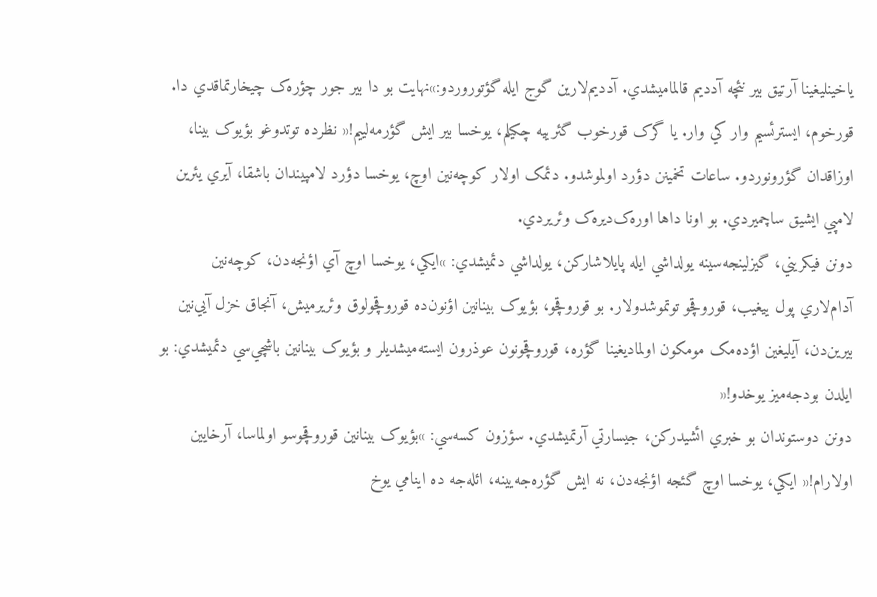ياخينليغينا آرتيق بير نئچه آدديم قالماميشدي. آدديم‌لارين گوج ايله گؤتوروردو:»نهايت بو دا بير جور چؤره‌ک چيخارتماقدي دا. قورخوم، ايسترئسيم وار کي وار. يا گرک قورخوب گئرييه چکيلم، يوخسا بير ايش گؤرمه‌لييم!« نظرده توتدوغو بؤيوک بينا، اوزاقدان گؤرونوردو. ساعات تخمينن دؤرد اولموشدو. دئمک اولار کوچه‌نين اوچ، يوخسا دؤرد لامپيندان باشقا، آيري يئرين لامپي ايشيق ساچميردي. بو اونا داها اوره‌ک‌ديره‌ک وئريردي.
دونن فيکريني، گيزلينجه‌سينه يولداشي ايله پايلاشارکن، يولداشي دئميشدي: »ايکي، يوخسا اوچ آي اؤنجه‌دن، کوچه‌نين آدام‌لاري پول ييغيب، قوروقچو توتموشدولار. بو قوروقچو، بؤيوک بينانين اؤنون‌ده قوروقچولوق وئريرميش، آنجاق خزل آيي‌نين بيرين‌دن، آيليغين اؤده‌مک مومکون اولماديغينا گؤره، قوروقچونون عوذرون ايسته‌ميشديلر و بؤيوک بينانين باشچي‌سي دئميشدي: بو ايلدن بودجه‌ميز يوخدو!«
دونن دوستوندان بو خبري ائشيدرکن، جيسارتي آرتميشدي. سؤزون کسه‌سي: »بؤيوک بينانين قوروقچوسو اولماسا، آرخايين اولارام!« ايکي، يوخسا اوچ گئجه اؤنجه‌دن، نه ايش گؤره‌جه‌يينه، ائله‌جه ده اينامي يوخ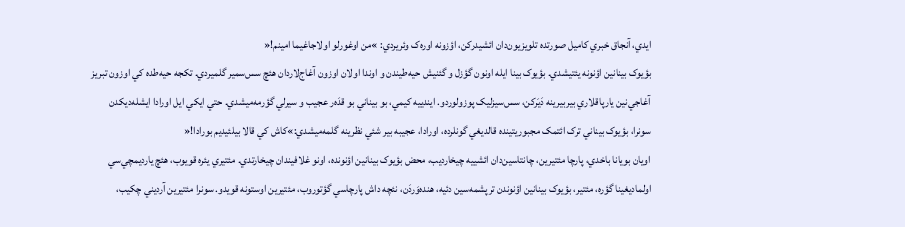ايدي، آنجاق خبري کاميل صورتده تلويزيون‌دان ائشيدرکن، اؤزونه اوره‌ک وئريردي: »من اوغورلو اولاجاغيما امينم!«
بؤيوک بينانين اؤنونه يئتيشدي. بؤيوک بينا ايله اونون گؤزل و گئنيش حيه‌طيندن و اوندا اولان اوزون آغاج‌لاردان هئچ سس‌سمير گلميردي. تکجه حيه‌طده کي اوزون تبريز آغاجي‌نين يارپاقلاري بيربيرينه دَيَرکن، سس‌سيز‌ليک پوزولوردو. ايندييه کيمي، بو بيناني بو قدَه‌ر عجيب و سيرلي گؤرمه‌ميشدي. حتي ايکي ايل اورادا ايشله‌ديکدن سونرا، بؤيوک بيناني ترک ائتمک مجبوريتينده قالديغي گونلرده، اورادا، عجيبه بير شئي نظرينه گلمه‌ميشدي:»کاش کي قالا بيلئيديم بورادا!«
اويان بويانا باخدي، پارچا مئتيرين، چانتاسين‌دان ائشييه چيخارديب، محض بؤيوک بينانين اؤنونده، اونو غلافيندان چيخارتدي. مئتيري يئره قويوب، هئچ يارديمچي‌سي اولماديغينا گؤره، مئتير، بؤيوک بينانين اؤنوندن ترپشمه‌سين دئيه، هنده‌وَردَن، نئچه داش پارچاسي گؤتوروب، مئتيرين اوستونه قويدو. سونرا مئتيرين آرديني چکيب،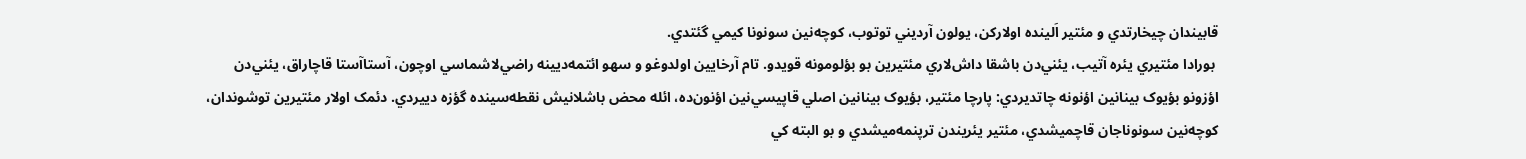قابيندان چيخارتدي و مئتير اَلينده اولارکن، يولون آرديني توتوب، کوچه‌نين سونونا کيمي گئتدي.
 بورادا مئتيري يئره آتيب، يئني‌دن باشقا داش‌لاري مئتيرين بو بؤلومونه قويدو. تام آرخايين اولدوغو و سهو ائتمه‌ديينه راضي‌لاشماسي اوچون، آستا‌آستا قاچاراق، يئني‌دن اؤزونو بؤيوک بينانين اؤنونه چاتديردي: پارچا مئتير، بؤيوک بينانين اصلي قاپيسي‌نين اؤنون‌ده، ائله محض باشلانيش نقطه‌سينده گؤزه دييردي. دئمک اولار مئتيرين توشوندان، کوچه‌نين سونوناجان قاچميشدي، مئتير يئريندن ترپنمه‌ميشدي و بو البته کي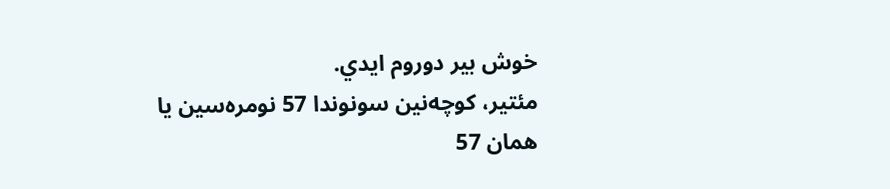خوش بير دوروم ايدي.
مئتير، کوچه‌نين سونوندا 57 نومره‌سين يا همان 57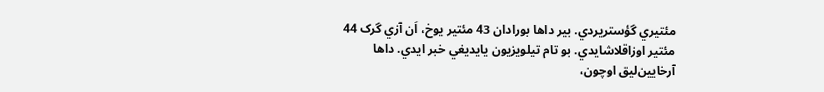مئتيري گؤستريردي. بير داها بورادان 43 مئتير يوخ، اَن آزي گرک 44 مئتير اوزاقلاشايدي. بو تام تيلويزيون يايديغي خبر ايدي. داها آرخايين‌ليق اوچون،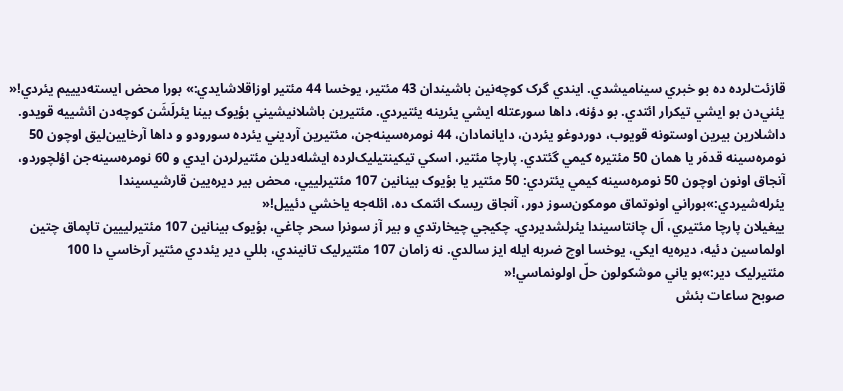قازئت‌لرده ده بو خبري سيناميشدي. ايندي گرک کوچه‌نين باشيندان 43 مئتير، يوخسا 44 مئتير اوزاقلاشايدي:» بورا محض ايسته‌ديييم يئردي!«
يئني‌دن بو ايشي تيکرار ائتدي. بو دؤنه، داها سورعتله ايشي يئرينه يئتيردي. مئتيرين باشلانيشيني بؤيوک بينا يئرلَشَن کوچه‌دن ائشييه قويدو. داشلارين بيرين اوستونه قويوب، دوردوغو يئردن، دايانمادان، 44 نومره‌سينه‌جن، مئتيرين آرديني يئرده سورودو و داها آرخايين‌ليق اوچون 50 نومره‌سينه قد‌هَ‌ر يا همان 50 مئتيره کيمي گئتدي. پارچا مئتير، اسکي تيکينتيليک‌لرده ايشله‌ديلن مئتيرلردن ايدي و 60 نومره‌سينه‌جن اؤلچوردو، آنجاق اونون اوچون 50 نومره‌سينه کيمي يئتردي: 50 مئتير يا بؤيوک بينانين 107 مئتيرلييي، محض بير دير‌ه‌يين قارشيسيندا يئرله‌شيردي:»بوراني اونوتماق مومکون‌سوز دور، آنجاق ريسک ائتمک ده، ائله‌جه ياخشي دئييل!«
ييغيلان پارچا مئتيري، اَل چانتاسيندا يئرلشديردي. چکيجي چيخارتدي و بير آز سونرا سحر چاغي، بؤيوک بينانين 107 مئتيرلييين تاپماق چتين اولماسين دئيه، ديره‌يه ايکي، يوخسا اوچ ضربه ايله ايز سالدي. نه زامان 107 مئتيرليک تانيندي، بللي دير يئددي مئتير آرخاسي‌ دا 100 مئتيرليک ‌دير:»بو ياني موشکولون حلّ اولونماسي!«
صوبح ساعات بئش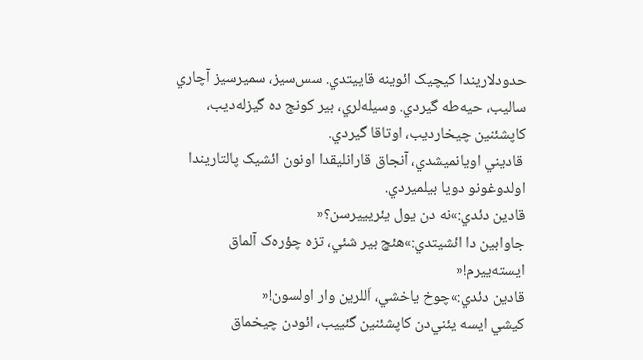حدودلاريندا کيچيک ائوينه قاييتدي. سس‌سيز، سميرسيز آچاري ساليب، حيه‌طه گيردي. وسيله‌لري، بير کونج ده گيزله‌ديب، کاپشئنين چيخارديب، اوتاقا گيردي.
 قاديني اويانميشدي، آنجاق قارانليقدا اونون ائشيک پالتاريندا اولدوغونو دويا بيلميردي.
قادين دئدي:»نه دن يول يئريييرسن؟«
جاوابين دا ائشيتدي:»هئچ بير شئي، تزه چؤره‌ک آلماق ايسته‌ييرم!«
قادين دئدي:»چوخ ياخشي، اَللرين وار اولسون!«
کيشي ايسه يئني‌دن کاپشئنين گئييب، ائودن چيخماق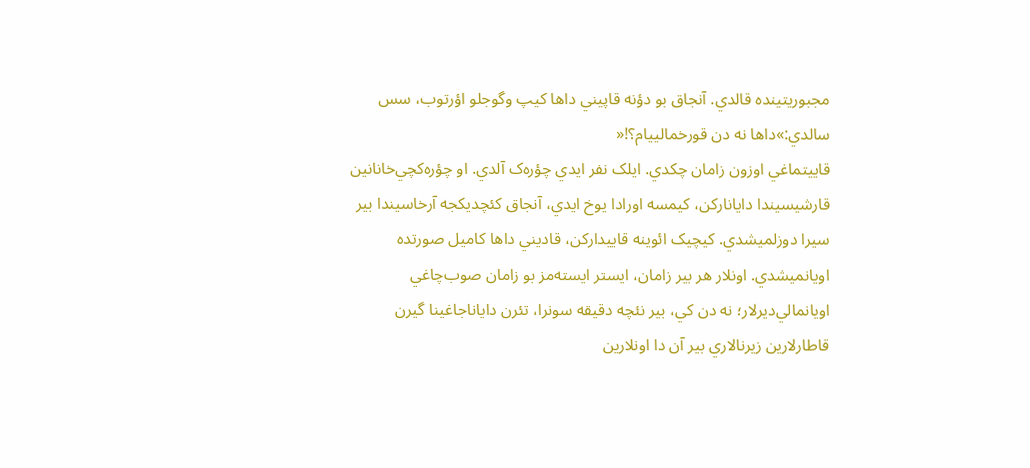مجبوريتينده قالدي. آنجاق بو دؤنه قاپيني داها کيپ وگوجلو اؤرتوب، سس سالدي:»داها نه دن قورخمالييام؟!«
قاييتماغي اوزون زامان چکدي. ايلک نفر ايدي چؤره‌ک آلدي. او چؤره‌کچي‌خانانين قارشيسيندا دايانارکن، کيمسه اورادا يوخ ايدي، آنجاق کئچديکجه آرخاسيندا بير سيرا دوزلميشدي. کيچيک ائوينه قاييدارکن، قاديني داها کاميل صورتده اويانميشدي. اونلار هر بير زامان، ايستر ايسته‌مز بو زامان صوب‌چاغي اويانمالي‌ديرلار؛ نه دن کي، بير نئچه دقيقه سونرا، تئرن داياناجاغينا گيرن قاطارلارين زيرنالاري بير آن دا اونلارين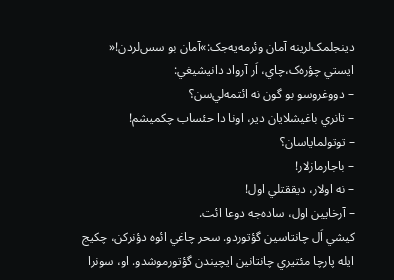دينجلمک‌لرينه آمان وئرمه‌يه‌جک:»آمان بو سس‌لردن!«
ايستي چؤره‌ک،چاي، اَر آرواد دانيشيغي:
– دووغروسو بو گون نه ائتمه‌لي‌سن؟
– تانري باغيشلايان دير، اونا دا حئساب چکميشم!
– توتولماياسان؟
– باجارمازلار!
– نه اولار، ديققتلي اول!
– آرخايين اول، ساده‌جه دوعا ائت.
کيشي اَل چانتاسين گؤتوردو. سحر چاغي ائوه دؤنرکن، چکيج ايله پارچا مئتيري چانتانين ايچيندن گؤتورموشدو. او، سونرا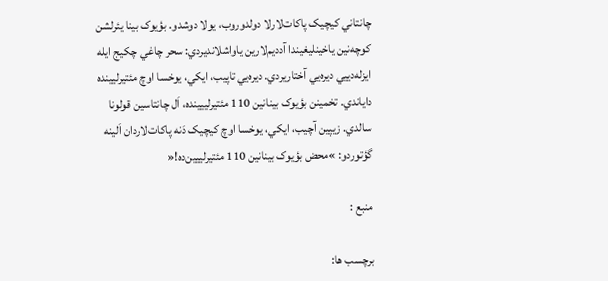چانتاني کيچيک پاکات‌لارلا دولدوروب، يولا دوشدو. بؤيوک بينا يئرلشن کوچه‌نين ياخينليغيندا آدديم‌لارين ياواشلانديردي: سحر چاغي چکيج ايله ايزله‌دييي ديره‌يي آختاريردي. ديره‌يي تاپيب، ايکي، يوخسا اوچ مئتيرليينده داياندي. تخمينن بؤيوک بينانين 110 مئتيرلييينده، اَل چانتاسين قولونا سالدي. زيپين آچيب، ايکي، يوخسا اوچ کيچيک دَنه پاکات‌لاردان اَلينه گؤتوردو: »محض بؤيوک بينانين 110 مئتيرلييين‌ده!«

منبع :

برچسب ها: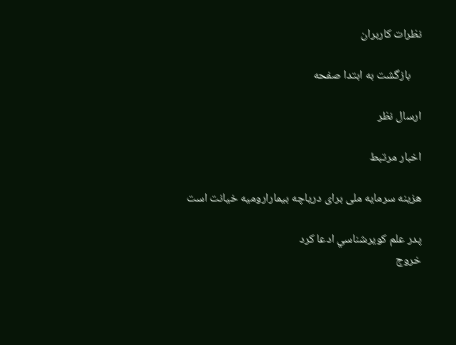نظرات کاربران

    بازگشت به ابتدا صفحه

ارسال نظر

اخبار مرتبط

هزینه سرمایه ملی برای دریاچه ‌بیمارارومیه خیانت است

پدر علم کويرشناسي ادعا كرد
خروج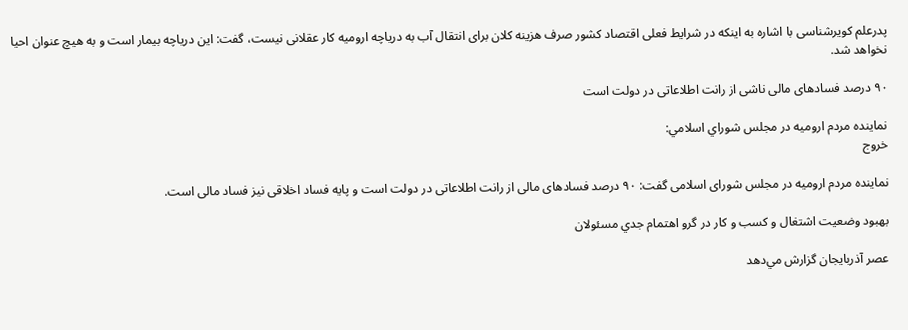پدرعلم کویرشناسی با اشاره به اینکه در شرایط فعلی اقتصاد کشور صرف هزینه کلان برای انتقال آب به دریاچه ارومیه کار عقلانی نیست، گفت: این دریاچه بیمار است و به هیچ عنوان احیا نخواهد شد.

۹۰ درصد فسادهای مالی ناشی از رانت اطلاعاتی در دولت است

نماينده مردم اروميه در مجلس شوراي اسلامي:
خروج

نماینده مردم ارومیه در مجلس شورای اسلامی گفت: ۹۰ درصد فسادهای مالی از رانت اطلاعاتی در دولت است و پایه فساد اخلاقی نیز فساد مالی است.

بهبود وضعيت اشتغال و کسب و کار در گرو اهتمام جدي مسئولان

عصر آذربایجان گزارش مي‌دهد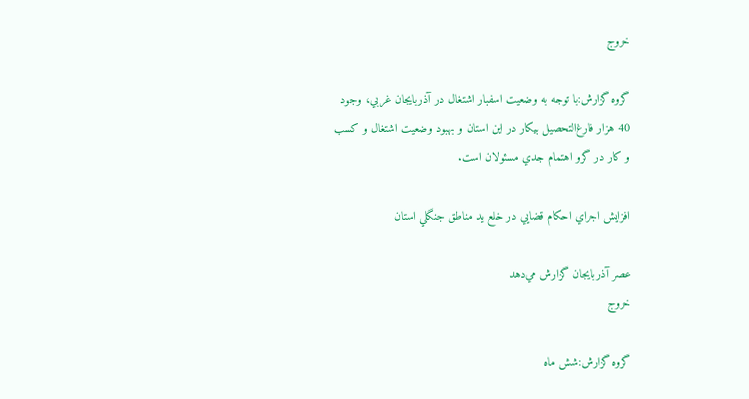خروج

گروه گزارش:با توجه به وضعيت اسفبار اشتغال در آذربايجان غربي، وجود 40 هزار فارغ‌التحصيل بيکار در اين استان و بهبود وضعيت اشتغال و کسب و کار در گرو اهتمام جدي مسئولان است.

افزايش اجراي احکام قضايي در خلع يد مناطق جنگلي استان

عصر آذربایجان گزارش مي‌دهد
خروج

گروه گزارش:شش ماه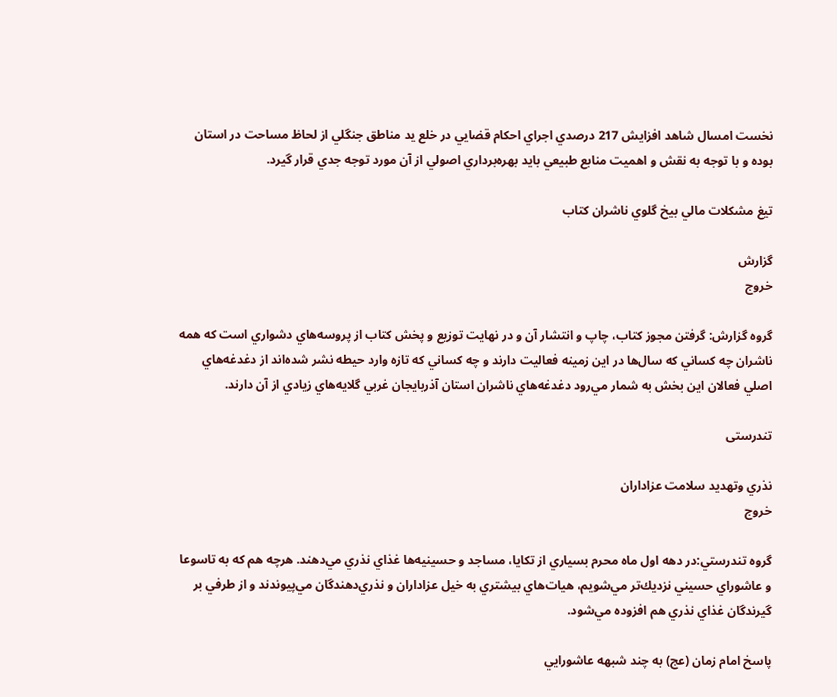نخست امسال شاهد افزايش 217 درصدي اجراي احکام قضايي در خلع يد مناطق جنگلي از لحاظ مساحت در استان بوده و با توجه به نقش و اهميت منابع طبيعي بايد بهره‌برداري اصولي از آن مورد توجه جدي قرار گيرد.

تيغ مشکلات مالي بيخ‌ گلوي ناشران کتاب

گزارش
خروج

گروه گزارش: گرفتن مجوز کتاب، چاپ و انتشار آن و در ‌‌نهايت توزيع و پخش کتاب از پروسه‌هاي دشواري است که همه ناشران چه کساني که سال‌ها در اين زمينه فعاليت دارند و چه کساني که تازه وارد حيطه نشر شده‌اند از دغدغه‌هاي اصلي فعالان اين بخش به شمار مي‌رود دغدغه‌هاي ناشران استان آذربايجان غربي گلايه‌هاي زيادي از آن دارند.

تندرستی

نذري وتهديد سلامت عزاداران
خروج

گروه تندرستي:در دهه اول ماه محرم بسياري از تكايا، مساجد و حسينيه‌ها غذاي نذري مي‌دهند. هرچه هم كه به تاسوعا و عاشوراي حسيني نزديك‌تر مي‌شويم، هيات‌هاي بيشتري به خيل عزاداران و نذري‌دهندگان مي‌پيوندند و از طرفي بر گيرندگان غذاي نذري هم افزوده مي‌شود.

پاسخ امام زمان (عج) به چند شبهه عاشورايي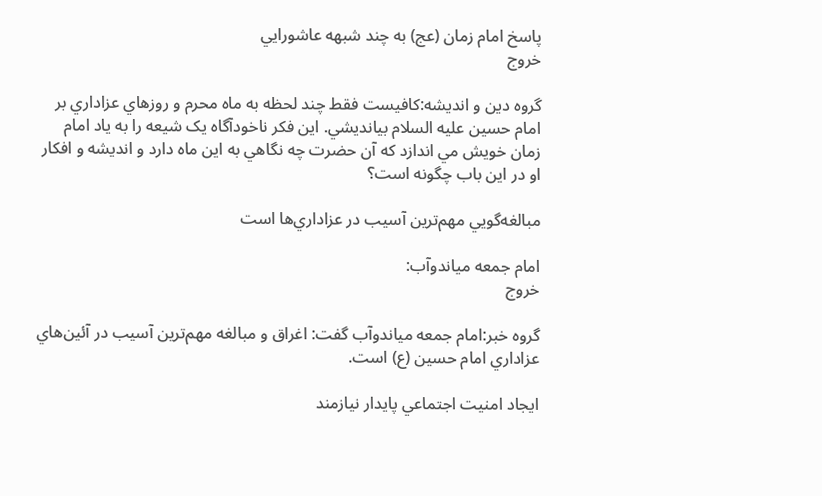پاسخ امام زمان (عج) به چند شبهه عاشورايي
خروج

گروه دين و انديشه:کافيست فقط چند لحظه به ماه محرم و روزهاي عزاداري بر امام حسين عليه السلام بيانديشي. اين فکر ناخودآگاه يک شيعه را به ياد امام زمان خويش مي اندازد که آن حضرت چه نگاهي به اين ماه دارد و انديشه و افکار او در اين باب چگونه است؟

مبالغه‌گويي مهم‌ترين آسيب در عزاداري‌ها است

امام جمعه مياندوآب:
خروج

گروه خبر:امام جمعه مياندوآب گفت: اغراق و مبالغه مهم‌ترين آسيب در آئين‌‌هاي عزاداري امام حسين (ع) است.

ايجاد امنيت اجتماعي پايدار نيازمند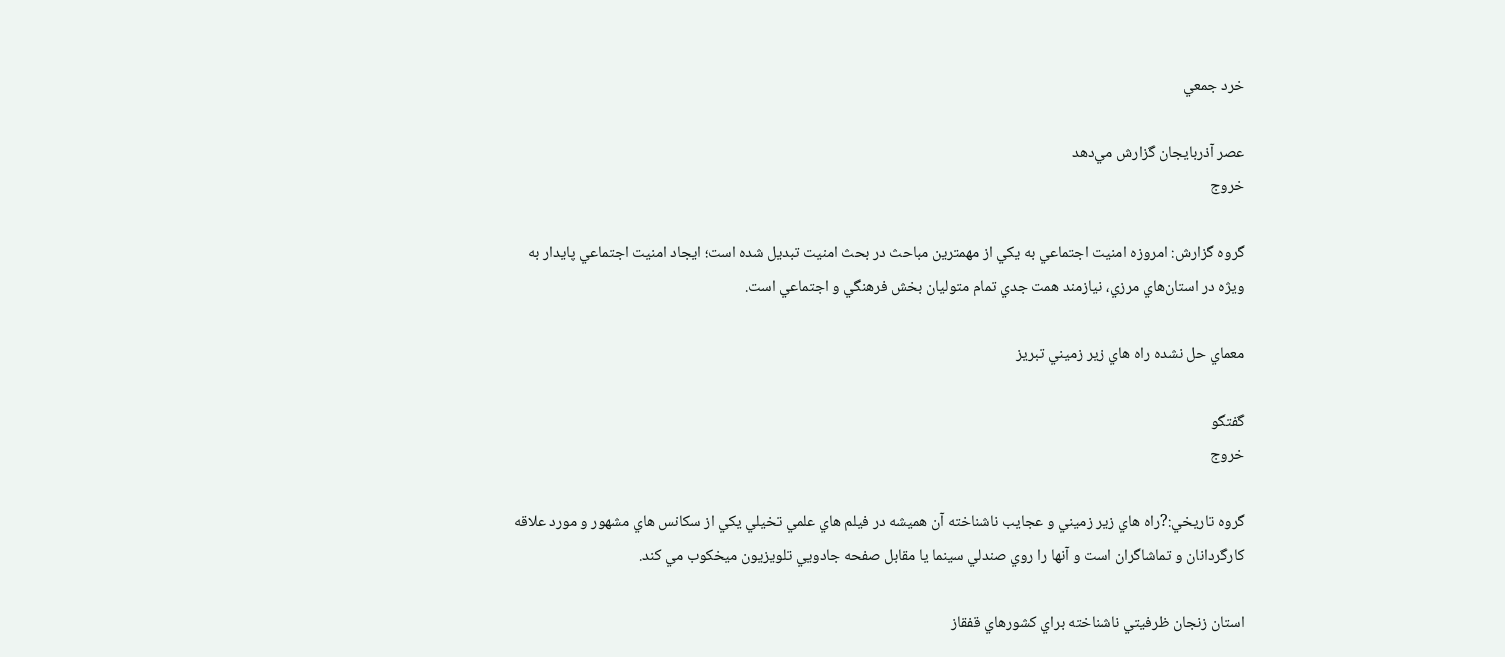خرد جمعي

عصر آذربايجان گزارش مي‌دهد
خروج

گروه گزارش: امروزه امنيت اجتماعي به يکي از مهمترين مباحث در بحث امنيت تبديل شده است؛ ايجاد امنيت اجتماعي پايدار به ويژه در استان‌هاي مرزي، نيازمند همت جدي تمام متوليان بخش فرهنگي و اجتماعي است.

معماي حل نشده راه هاي زير زميني تبريز

گفتگو
خروج

گروه تاريخي:?راه هاي زير زميني و عجايب ناشناخته آن هميشه در فيلم هاي علمي تخيلي يکي از سکانس هاي مشهور و مورد علاقه کارگردانان و تماشاگران است و آنها را روي صندلي سينما يا مقابل صفحه جادويي تلويزيون ميخکوب مي کند.

استان زنجان ظرفيتي ناشناخته براي کشورهاي قفقاز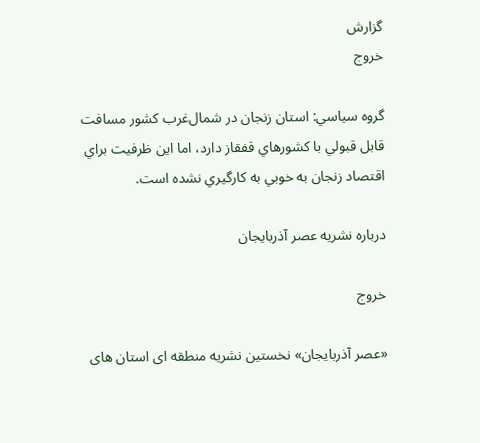گزارش
خروج

گروه سياسي: استان زنجان در شمال‌غرب کشور مسافت قابل قبولي با کشورهاي قفقاز دارد، اما اين ظرفيت براي اقتصاد زنجان به خوبي به کارگيري نشده است.

درباره نشریه عصر آذربایجان

خروج

«عصر آذربایجان» نخستین نشریه منطقه ای استان های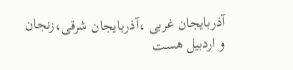آذربایجان غربی ،آذربایجان شرقی،زنجان و اردبیل هست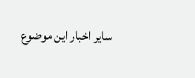سایر اخبار این موضوع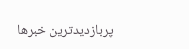پربازدیدترین خبرها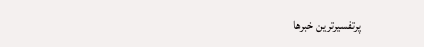پرتفسیرترین خبرها